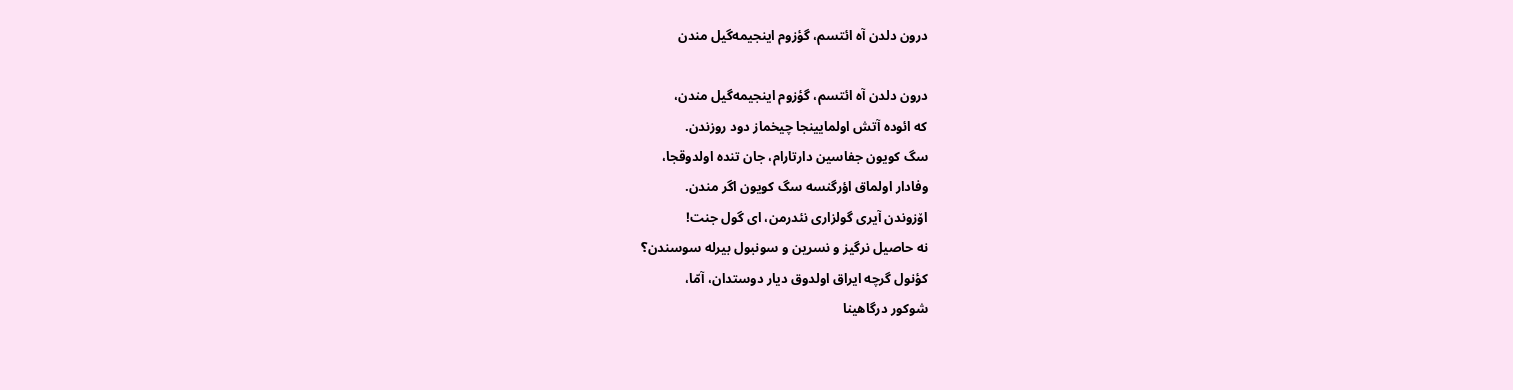درون دلدن آه ائتسم، گؤزوم اینجیمه‌گیل مندن

درون دلدن آه ائتسم، گؤزوم اینجیمه‌گیل مندن،
که ائوده آتش اولمایینجا چیخماز دود روزندن.
سگ کویون جفاسین دارتارام، جان تنده اولدوقجا،
وفادار اولماق اؤرگنسه سگ کویون اگر مندن.
اۆزوندن آیری گولزاری نئدرمن، ای گول جنت!
نه حاصیل نرگیز و نسرین و سونبول بیرله سوسندن؟
کؤنول گرچه ایراق اولدوق دیار دوستدان، آمّا،
شوکور درگاهینا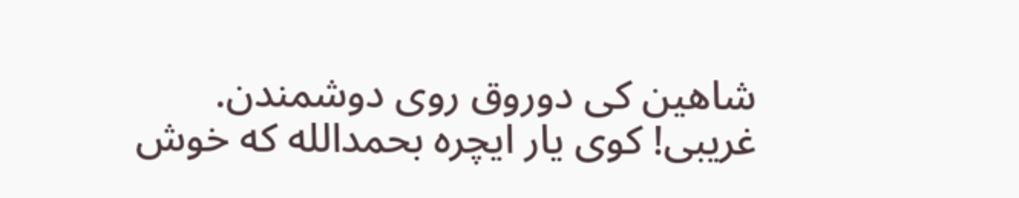شاهین کی دوروق روی دوشمندن.
غریبی! کوی یار ایچره بحمدالله که خوش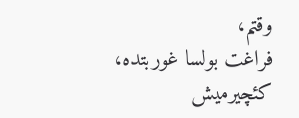وقتم،
فراغت بولسا غوربتده، کئچیرمیش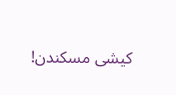کیشی مسکندن!